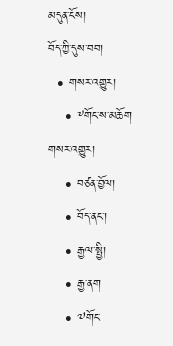མདུན་ངོས།
བོད་ཀྱི་དུས་བབ།
  • གསར་འགྱུར།
    • ༸གོང་ས་མཆོག གསར་འགྱུར།
    • བཙན་བྱོལ།
    • བོད་ནང་།
    • རྒྱལ་སྤྱི།
    • རྒྱ་ནག
    • ༧གོང་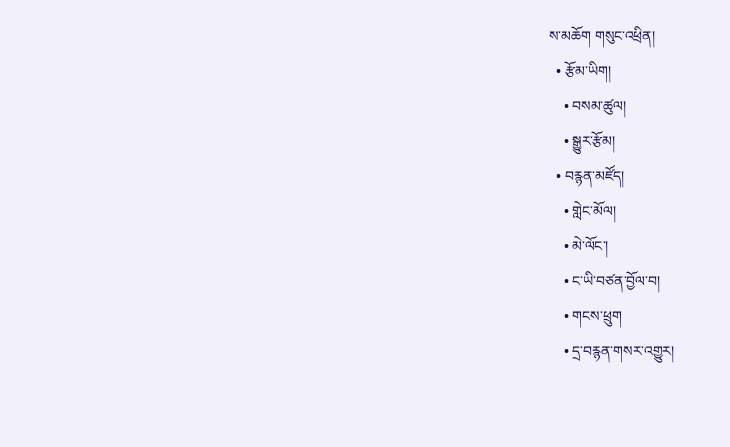ས་མཆོག གསུང་འཕྲིན།
  • རྩོམ་ཡིག།
    • བསམ་ཚུལ།
    • སྒྱུར་རྩོམ།
  • བརྙན་མཛོད།
    • གླེང་མོལ།
    • མེ་ལོང་།
    • ང་ཡི་བཙན་བྱོལ་བ།
    • གངས་ཕྲུག
    • དྲ་བརྙན་གསར་འགྱུར།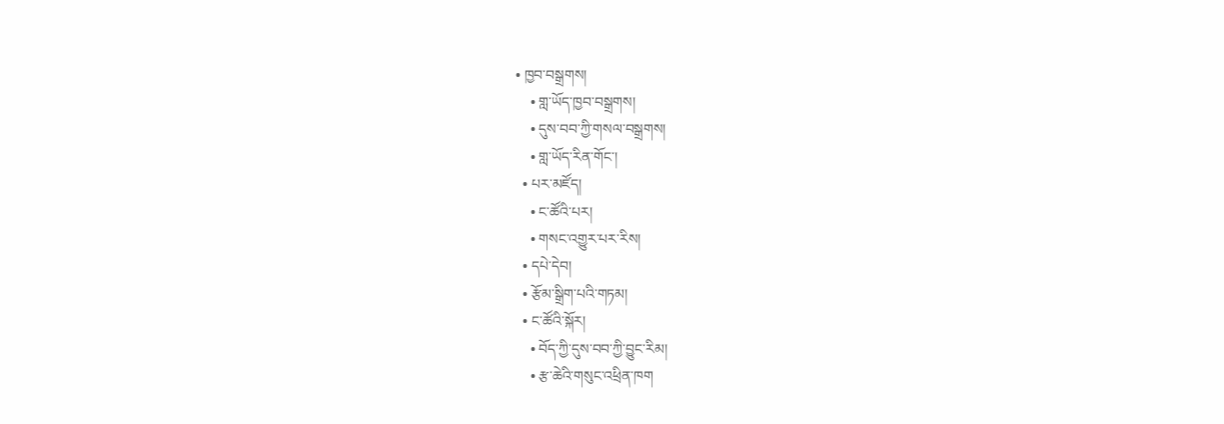• ཁྱབ་བསྒྲགས།
    • གླ་ཡོད་ཁྱབ་བསྒྲགས།
    • དུས་བབ་ཀྱི་གསལ་བསྒྲགས།
    • གླ་ཡོད་རིན་གོང་།
  • པར་མཛོད།
    • ང་ཚོའི་པར།
    • གསང་འགྱུར་པར་རིས།
  • དཔེ་དེབ།
  • རྩོམ་སྒྲིག་པའི་གཏམ།
  • ང་ཚོའི་སྐོར།
    • བོད་ཀྱི་དུས་བབ་ཀྱི་བྱུང་རིམ།
    • རྩ་ཆེའི་གསུང་འཕྲིན་ཁག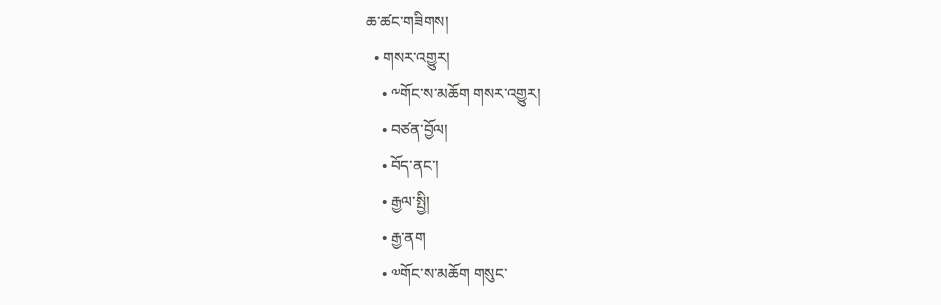ཆ་ཚང་གཟིགས།
  • གསར་འགྱུར།
    • ༸གོང་ས་མཆོག གསར་འགྱུར།
    • བཙན་བྱོལ།
    • བོད་ནང་།
    • རྒྱལ་སྤྱི།
    • རྒྱ་ནག
    • ༧གོང་ས་མཆོག གསུང་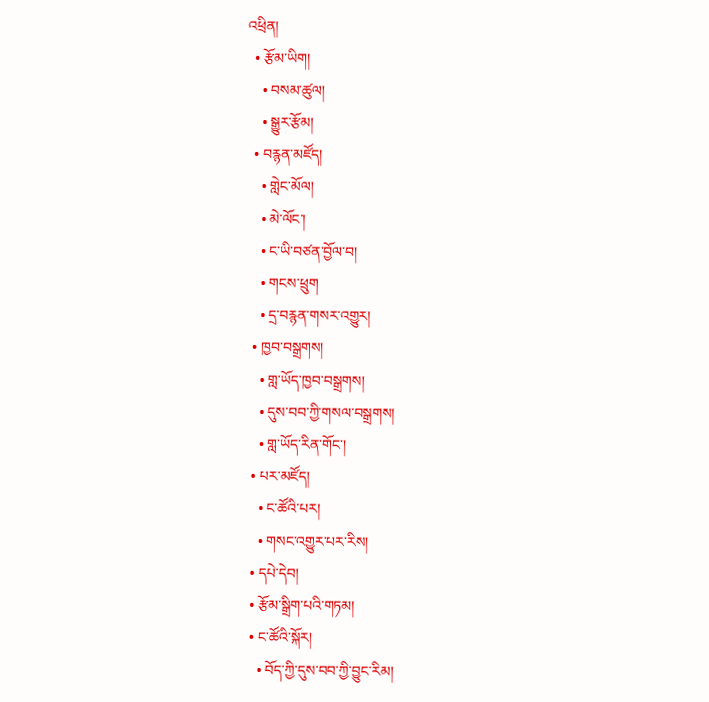འཕྲིན།
  • རྩོམ་ཡིག།
    • བསམ་ཚུལ།
    • སྒྱུར་རྩོམ།
  • བརྙན་མཛོད།
    • གླེང་མོལ།
    • མེ་ལོང་།
    • ང་ཡི་བཙན་བྱོལ་བ།
    • གངས་ཕྲུག
    • དྲ་བརྙན་གསར་འགྱུར།
  • ཁྱབ་བསྒྲགས།
    • གླ་ཡོད་ཁྱབ་བསྒྲགས།
    • དུས་བབ་ཀྱི་གསལ་བསྒྲགས།
    • གླ་ཡོད་རིན་གོང་།
  • པར་མཛོད།
    • ང་ཚོའི་པར།
    • གསང་འགྱུར་པར་རིས།
  • དཔེ་དེབ།
  • རྩོམ་སྒྲིག་པའི་གཏམ།
  • ང་ཚོའི་སྐོར།
    • བོད་ཀྱི་དུས་བབ་ཀྱི་བྱུང་རིམ།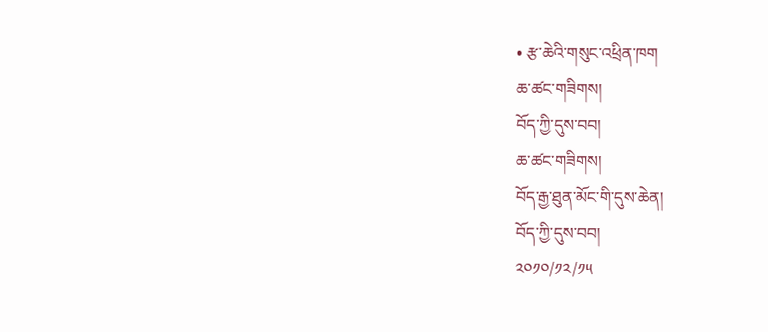• རྩ་ཆེའི་གསུང་འཕྲིན་ཁག
ཆ་ཚང་གཟིགས།
བོད་ཀྱི་དུས་བབ།
ཆ་ཚང་གཟིགས།
བོད་རྒྱ་ཐུན་མོང་གི་དུས་ཆེན།
བོད་ཀྱི་དུས་བབ།
༢༠༡༠/༡༢/༡༥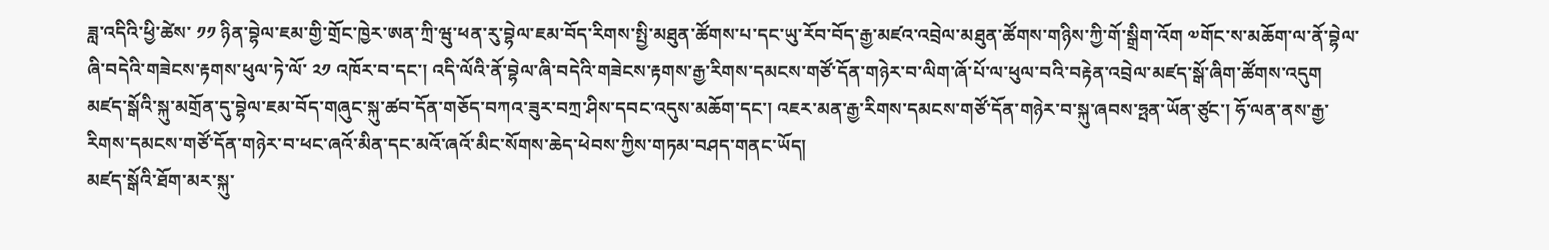ཟླ་འདིའི་ཕྱི་ཚེས་ ༡༡ ཉིན་བྷེལ་ཇམ་གྱི་གྲོང་ཁྱེར་ཨན་ཀྲི་ཝུ་ཕན་རུ་བྷེལ་ཇམ་བོད་རིགས་སྤྱི་མཐུན་ཚོགས་པ་དང་ཡུ་རོབ་བོད་རྒྱ་མཛའ་འབྲེལ་མཐུན་ཚོགས་གཉིས་ཀྱི་གོ་སྒྲིག་འོག ༧གོང་ས་མཆོག་ལ་ནོ་བྷེལ་ཞི་བདེའི་གཟེངས་རྟགས་ཕུལ་ཏེ་ལོ་ ༢༡ འཁོར་བ་དང་། འདི་ལོའི་ནོ་བྷེལ་ཞི་བདེའི་གཟེངས་རྟགས་རྒྱ་རིགས་དམངས་གཙོ་དོན་གཉེར་བ་ལིག་ཞོ་པོ་ལ་ཕུལ་བའི་བརྟེན་འབྲེལ་མཛད་སྒོ་ཞིག་ཚོགས་འདུག མཛད་སྒོའི་སྐུ་མགྲོན་དུ་བྷེལ་ཇམ་བོད་གཞུང་སྐུ་ཚབ་དོན་གཅོད་བཀའ་ཟུར་བཀྲ་ཤིས་དབང་འདུས་མཆོག་དང་། འཇར་མན་རྒྱ་རིགས་དམངས་གཙོ་དོན་གཉེར་བ་སྐུ་ཞབས་ཧྤན་ཡོན་ཙུང་། ཧོ་ལན་ནས་རྒྱ་རིགས་དམངས་གཙོ་དོན་གཉེར་བ་ཕང་ཞའོ་མིན་དང་མའོ་ཞའོ་མིང་སོགས་ཆེད་ཕེབས་ཀྱིས་གཏམ་བཤད་གནང་ཡོད།
མཛད་སྒོའི་ཐོག་མར་སྐུ་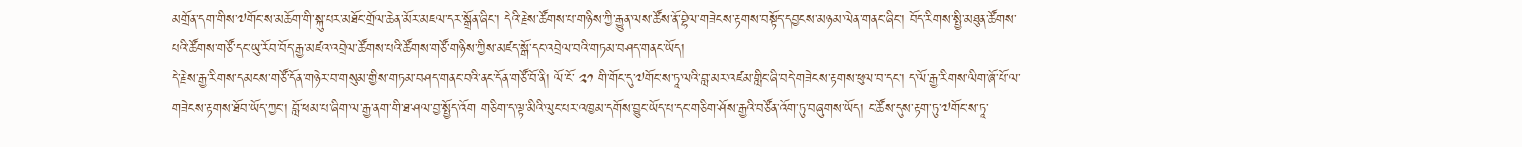མགྲོན་དག་གིས་༧གོང་ས་མཆོག་གི་སྐུ་པར་མཐོང་གྲོལ་ཆེན་མོར་མཇལ་དར་སྒྲོན་ཞིང་། དེའི་རྗེས་ཚོགས་པ་གཉིས་ཀྱི་རྒྱུན་ལས་ཚོས་ནོ་བྷེལ་གཟེངས་རྟགས་བསྟོད་དབྱངས་མཉམ་ལེན་གནང་ཞིང་། བོད་རིགས་སྤྱི་མཐུན་ཚོགས་པའི་ཚོགས་གཙོ་དང་ཡུ་རོབ་བོད་རྒྱ་མཛའ་འབྲེལ་ཚོགས་པའི་ཚོགས་གཙོ་གཉིས་ཀྱིས་མཛད་སྒོ་དང་འབྲེལ་བའི་གཏམ་བཤད་གནང་ཡོད།
དེ་རྗེས་རྒྱ་རིགས་དམངས་གཙོ་དོན་གཉེར་བ་གསུམ་གྱིས་གཏམ་བཤད་གནང་བའི་ནང་དོན་གཙོ་བོ་ནི། ལོ་ངོ་ ༢༡ གི་གོང་དུ་༧གོང་ས་ཏཱ་ལའི་བླ་མར་འཛམ་གླིང་ཞི་བདེ་གཟེངས་རྟགས་ཕུལ་བ་དང་། ད་ལོ་རྒྱ་རིགས་ལིག་ཞོ་པོ་ལ་གཟེངས་རྟགས་ཐོབ་ཡོད་ཀྱང་། བློ་ཕམ་པ་ཞིག་ལ་རྒྱ་ནག་གི་ཐ་ཤལ་བྱ་སྤྱོད་འོག གཅིག་ད་ལྟ་མིའི་ལུང་པར་འཁྱམ་དགོས་བྱུང་ཡོད་པ་དང་གཅིག་ཤོས་རྒྱའི་བཙོན་འོག་ཏུ་བཞུགས་ཡོད། ང་ཚོས་དུས་རྟག་ཏུ་༧གོང་ས་ཏཱ་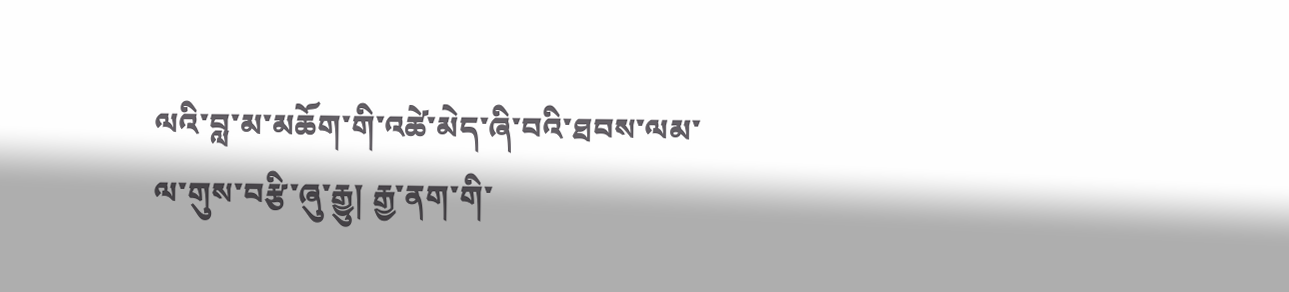ལའི་བླ་མ་མཆོག་གི་འཚེ་མེད་ཞི་བའི་ཐབས་ལམ་ལ་གུས་བརྩི་ཞུ་རྒྱུ། རྒྱ་ནག་གི་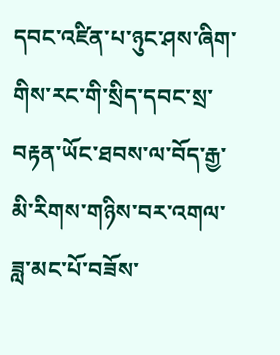དབང་འཛིན་པ་ཉུང་ཤས་ཞིག་གིས་རང་གི་སྲིད་དབང་སྲ་བརྟན་ཡོང་ཐབས་ལ་བོད་རྒྱ་མི་རིགས་གཉིས་བར་འགལ་ཟླ་མང་པོ་བཟོས་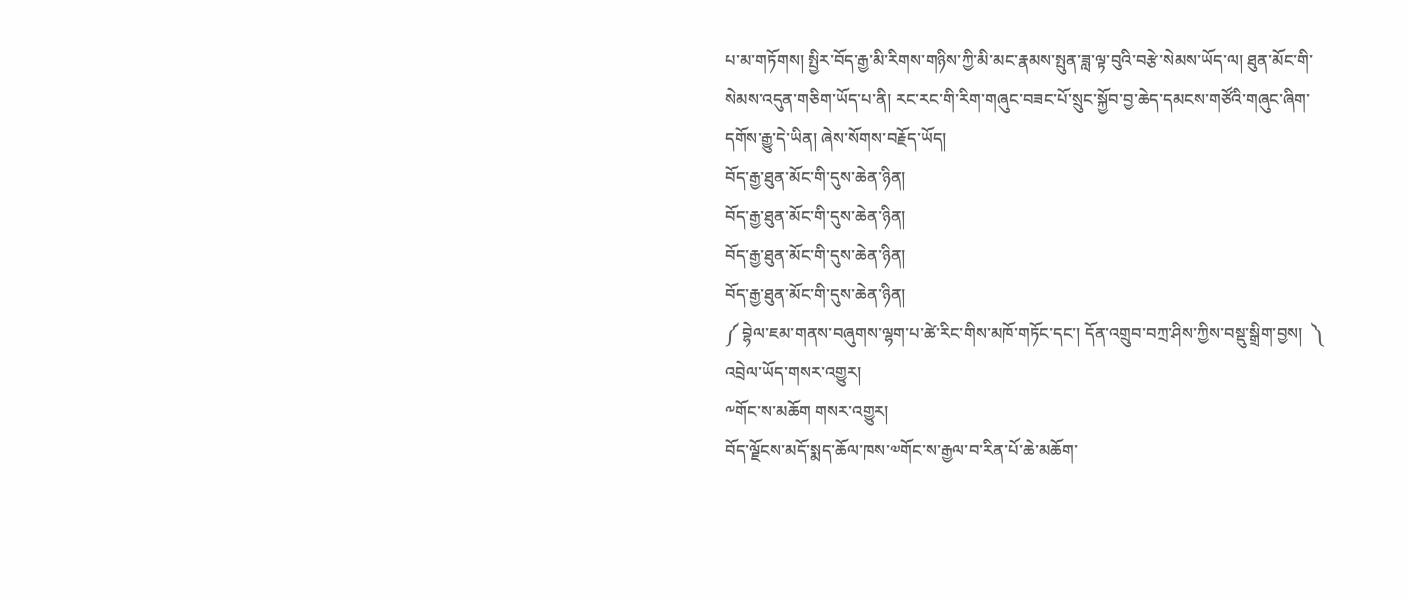པ་མ་གཏོགས། སྤྱིར་བོད་རྒྱ་མི་རིགས་གཉིས་ཀྱི་མི་མང་རྣམས་སྤུན་ཟླ་ལྟ་བུའི་བརྩེ་སེམས་ཡོད་ལ། ཐུན་མོང་གི་སེམས་འདུན་གཅིག་ཡོད་པ་ནི། རང་རང་གི་རིག་གཞུང་བཟང་པོ་སྲུང་སྐྱོབ་བྱ་ཆེད་དམངས་གཙོའི་གཞུང་ཞིག་དགོས་རྒྱུ་དེ་ཡིན། ཞེས་སོགས་བརྗོད་ཡོད།
བོད་རྒྱ་ཐུན་མོང་གི་དུས་ཆེན་ཉིན།
བོད་རྒྱ་ཐུན་མོང་གི་དུས་ཆེན་ཉིན།
བོད་རྒྱ་ཐུན་མོང་གི་དུས་ཆེན་ཉིན།
བོད་རྒྱ་ཐུན་མོང་གི་དུས་ཆེན་ཉིན།
༼ བྷེལ་ཇམ་གནས་བཞུགས་ལྷག་པ་ཚེ་རིང་གིས་མཁོ་གཏོང་དང་། དོན་འགྲུབ་བཀྲ་ཤིས་ཀྱིས་བསྡུ་སྒྲིག་བྱས།  ༽
འབྲེལ་ཡོད་གསར་འགྱུར།
༸གོང་ས་མཆོག གསར་འགྱུར།
བོད་ལྗོངས་མདོ་སྨད་ཆོལ་ཁས་༧གོང་ས་རྒྱལ་བ་རིན་པོ་ཆེ་མཆོག་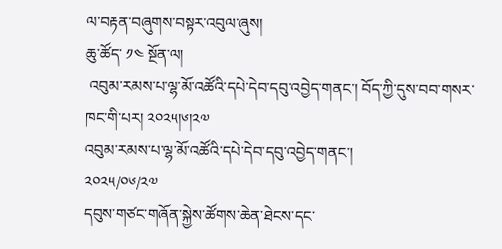ལ་བརྟན་བཞུགས་བསྟར་འབུལ་ཞུས།
ཆུ་ཚོད་ ༡༤ སྔོན་ལ།
 འབུམ་རམས་པ་ལྷ་མོ་འཚོའི་དཔེ་དེབ་དབུ་འབྱེད་གནང་། བོད་ཀྱི་དུས་བབ་གསར་ཁང་གི་པར། ༢༠༢༥།༦།༢༧
འབུམ་རམས་པ་ལྷ་མོ་འཚོའི་དཔེ་དེབ་དབུ་འབྱེད་གནང་།
༢༠༢༥/༠༦/༢༧
དབུས་གཙང་གཞོན་སྐྱེས་ཚོགས་ཆེན་ཐེངས་དང་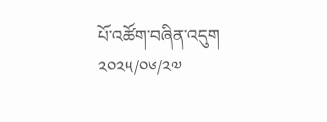པོ་འཚོག་བཞིན་འདུག
༢༠༢༥/༠༦/༢༧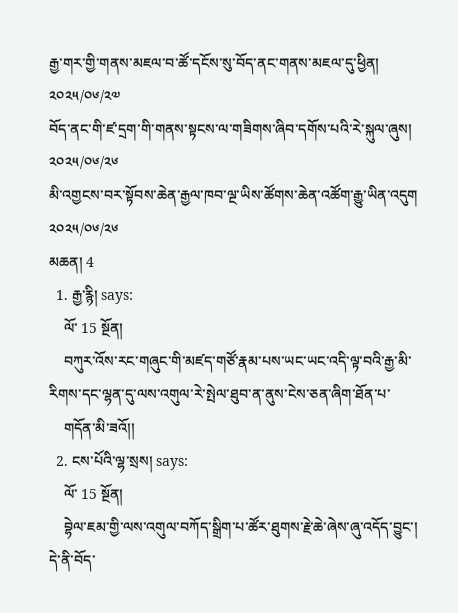རྒྱ་གར་གྱི་གནས་མཇལ་བ་ཚོ་དངོས་སུ་བོད་ནང་གནས་མཇལ་དུ་ཕྱིན།
༢༠༢༥/༠༦/༢༧
བོད་ནང་གི་ཛ་དྲག་གི་གནས་སྟངས་ལ་གཟིགས་ཞིབ་དགོས་པའི་རེ་སྐུལ་ཞུས།
༢༠༢༥/༠༦/༢༦
མི་འགྱངས་བར་སྟོབས་ཆེན་རྒྱལ་ཁབ་ལྔ་ཡིས་ཚོགས་ཆེན་འཚོག་རྒྱུ་ཡིན་འདུག
༢༠༢༥/༠༦/༢༦
མཆན། 4
  1. རྒྱ་རྙི། says:
    ལོ་ 15 སྔོན།
    བཀུར་འོས་རང་གཞུང་གི་མཛད་གཙོ་རྣམ་པས་ཡང་ཡང་འདི་ལྟ་བའི་རྒྱ་མི་རིགས་དང་ལྷན་དུ་ལས་འགུལ་རེ་སྤེལ་ཐུབ་ན་ནུས་ངེས་ཅན་ཞིག་ཐོན་པ་
    གདོན་མི་ཟའོ།།
  2. ངས་པོའི་ལྷ་སྲས། says:
    ལོ་ 15 སྔོན།
    བྷེལ་ཇམ་གྱི་ལས་འགུལ་བཀོད་སྒྲིག་པ་ཚོར་ཐུགས་རྗེ་ཆེ་ཞེས་ཞུ་འདོད་བྱུང་། དེ་ནི་བོད་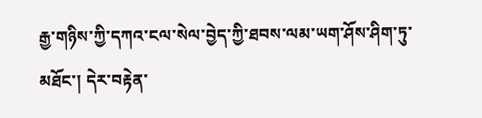རྒྱ་གཉིས་ཀྱི་དཀའ་ངལ་སེལ་བྱེད་ཀྱི་ཐབས་ལམ་ཡག་ཤོས་ཤིག་ཏུ་མཐོང་། དེར་བརྟེན་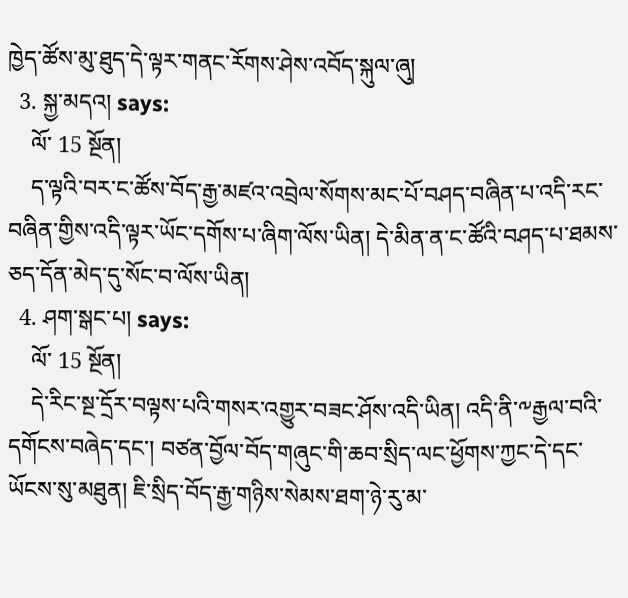ཁྱེད་ཚོས་མུ་ཐུད་དེ་ལྟར་གནང་རོགས་ཤེས་འབོད་སྐུལ་ཞུ།
  3. སྐྱ་མདའ། says:
    ལོ་ 15 སྔོན།
    ད་ལྟའི་བར་ང་ཚོས་བོད་རྒྱ་མཛའ་འབྲེལ་སོགས་མང་པོ་བཤད་བཞིན་པ་འདི་རང་བཞིན་གྱིས་འདི་ལྟར་ཡོང་དགོས་པ་ཞིག་ལོས་ཡིན། དེ་མིན་ན་ང་ཚོའི་བཤད་པ་ཐམས་ཅད་དོན་མེད་དུ་སོང་བ་ལོས་ཡིན།
  4. ཤག་སྒང་པ། says:
    ལོ་ 15 སྔོན།
    དེ་རིང་སྔ་དྲོར་བལྟས་པའི་གསར་འགྱུར་བཟང་ཤོས་འདི་ཡིན། འདི་ནི་༸རྒྱལ་བའི་དགོངས་བཞེད་དང་། བཙན་བྱོལ་བོད་གཞུང་གི་ཆབ་སྲིད་ལང་ཕྱོགས་ཀྱང་དེ་དང་ཡོངས་སུ་མཐུན། ཇི་སྲིད་བོད་རྒྱ་གཉིས་སེམས་ཐག་ཉེ་རུ་མ་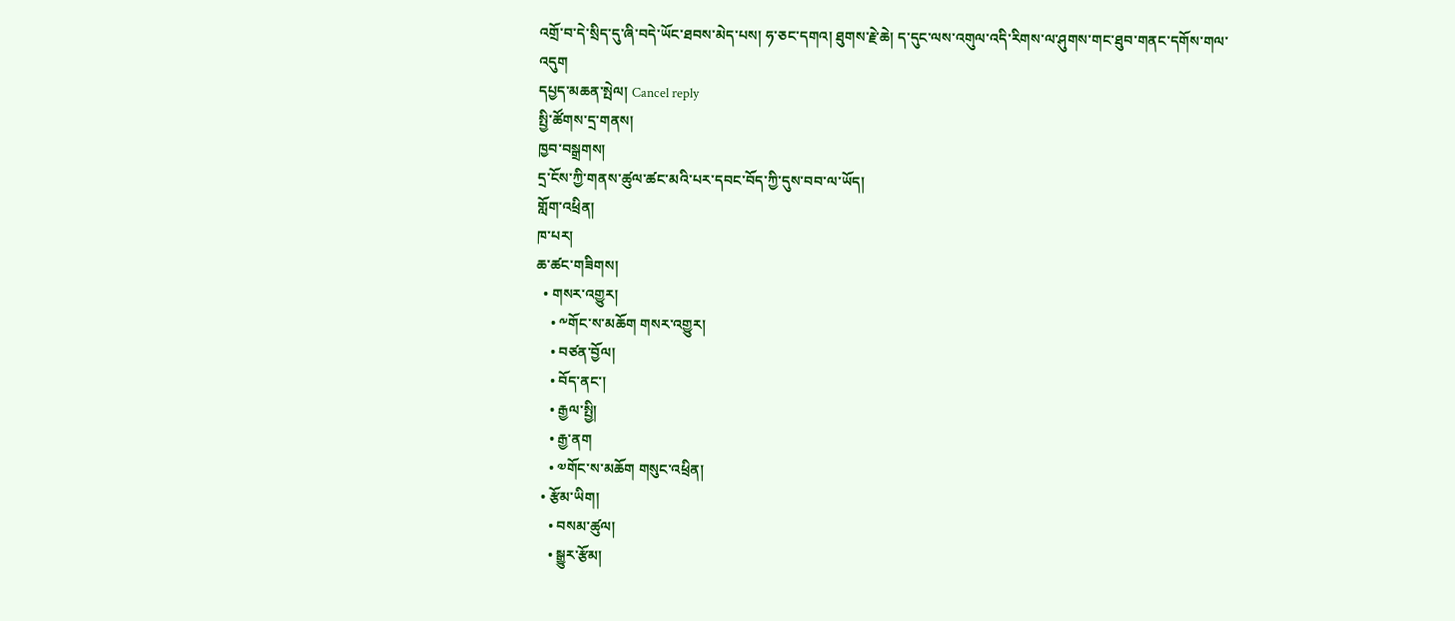འགྲོ་བ་དེ་སྲིད་དུ་ཞི་བདེ་ཡོང་ཐབས་མེད་པས། ཧ་ཅང་དགའ། ཐུགས་རྗེ་ཆེ། ད་དུང་ལས་འགུལ་འདི་རིགས་ལ་ཤུགས་གང་ཐུབ་གནང་དགོས་གལ་འདུག
དཔྱད་མཆན་སྤེལ། Cancel reply
སྤྱི་ཚོགས་དྲ་གནས།
ཁྱབ་བསྒྲགས།
དྲ་ངོས་ཀྱི་གནས་ཚུལ་ཚང་མའི་པར་དབང་བོད་ཀྱི་དུས་བབ་ལ་ཡོད།
གློག་འཕྲིན།
ཁ་པར།
ཆ་ཚང་གཟིགས།
  • གསར་འགྱུར།
    • ༸གོང་ས་མཆོག གསར་འགྱུར།
    • བཙན་བྱོལ།
    • བོད་ནང་།
    • རྒྱལ་སྤྱི།
    • རྒྱ་ནག
    • ༧གོང་ས་མཆོག གསུང་འཕྲིན།
  • རྩོམ་ཡིག།
    • བསམ་ཚུལ།
    • སྒྱུར་རྩོམ།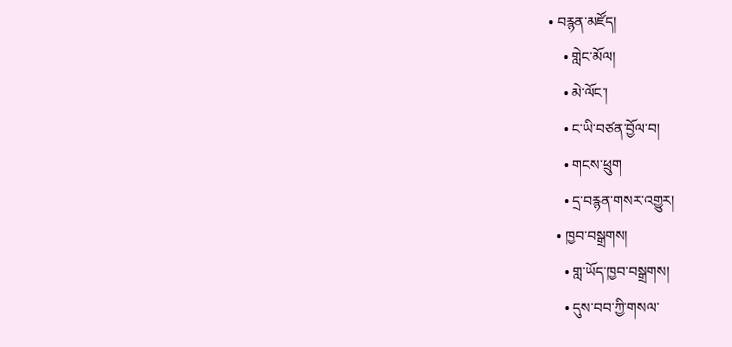• བརྙན་མཛོད།
    • གླེང་མོལ།
    • མེ་ལོང་།
    • ང་ཡི་བཙན་བྱོལ་བ།
    • གངས་ཕྲུག
    • དྲ་བརྙན་གསར་འགྱུར།
  • ཁྱབ་བསྒྲགས།
    • གླ་ཡོད་ཁྱབ་བསྒྲགས།
    • དུས་བབ་ཀྱི་གསལ་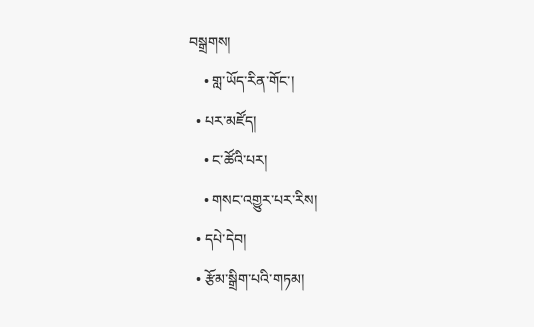བསྒྲགས།
    • གླ་ཡོད་རིན་གོང་།
  • པར་མཛོད།
    • ང་ཚོའི་པར།
    • གསང་འགྱུར་པར་རིས།
  • དཔེ་དེབ།
  • རྩོམ་སྒྲིག་པའི་གཏམ།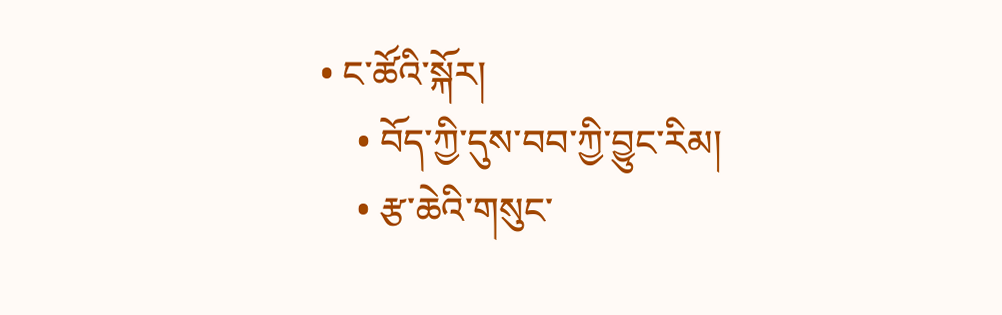• ང་ཚོའི་སྐོར།
    • བོད་ཀྱི་དུས་བབ་ཀྱི་བྱུང་རིམ།
    • རྩ་ཆེའི་གསུང་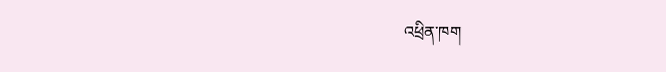འཕྲིན་ཁག